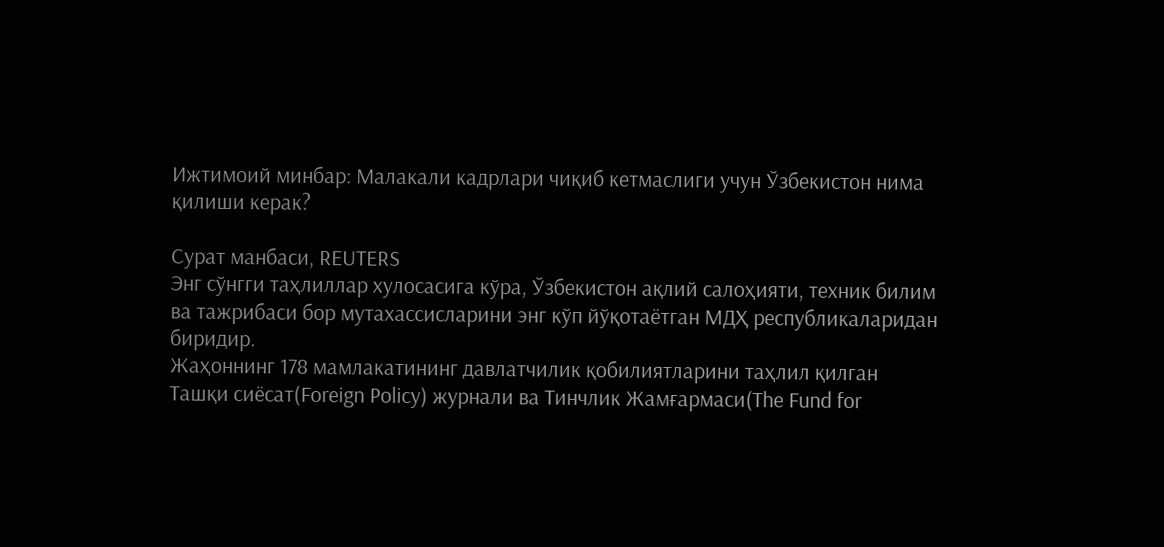Ижтимоий минбар: Малакали кадрлари чиқиб кетмаслиги учун Ўзбекистон нима қилиши керак?

Сурат манбаси, REUTERS
Энг сўнгги таҳлиллар хулосасига кўра, Ўзбекистон ақлий салоҳияти, техник билим ва тажрибаси бор мутахассисларини энг кўп йўқотаётган МДҲ республикаларидан биридир.
Жаҳоннинг 178 мамлакатининг давлатчилик қобилиятларини таҳлил қилган Ташқи сиёсат(Foreign Policy) журнали ва Тинчлик Жамғармаси(The Fund for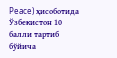Peace) ҳисоботида Ўзбекистон 10 балли тартиб бўйича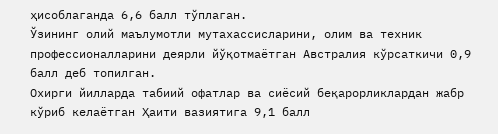ҳисоблаганда 6,6 балл тўплаган.
Ўзининг олий маълумотли мутахассисларини, олим ва техник профессионалларини деярли йўқотмаётган Австралия кўрсаткичи 0,9 балл деб топилган.
Охирги йилларда табиий офатлар ва сиёсий беқарорликлардан жабр кўриб келаётган Ҳаити вазиятига 9,1 балл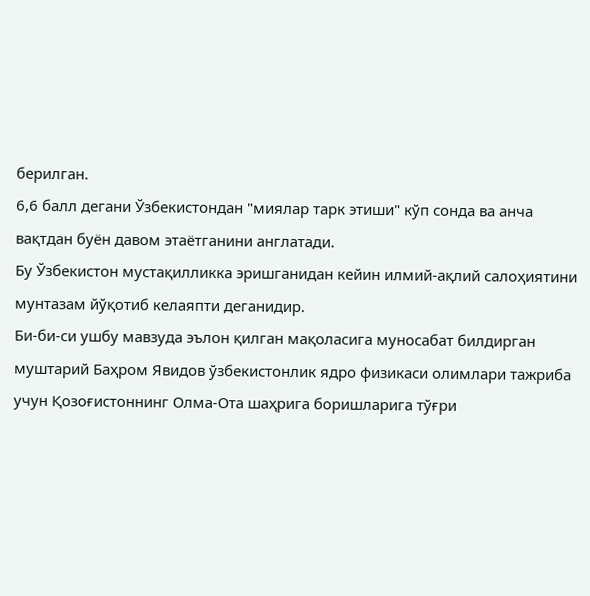берилган.
6,6 балл дегани Ўзбекистондан "миялар тарк этиши" кўп сонда ва анча вақтдан буён давом этаётганини англатади.
Бу Ўзбекистон мустақилликка эришганидан кейин илмий-ақлий салоҳиятини мунтазам йўқотиб келаяпти деганидир.
Би-би-си ушбу мавзуда эълон қилган мақоласига муносабат билдирган муштарий Баҳром Явидов ўзбекистонлик ядро физикаси олимлари тажриба учун Қозоғистоннинг Олма-Ота шаҳрига боришларига тўғри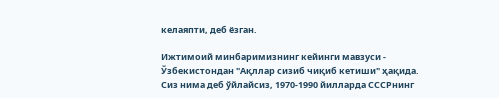келаяпти, деб ёзган.

Ижтимоий минбаримизнинг кейинги мавзуси - Ўзбекистондан "Ақллар сизиб чиқиб кетиши" ҳақида.
Сиз нима деб ўйлайсиз, 1970-1990 йилларда СССРнинг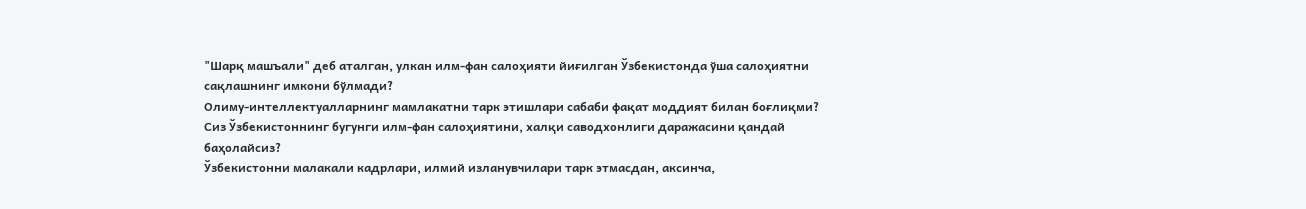"Шарқ машъали" деб аталган, улкан илм-фан салоҳияти йиғилган Ўзбекистонда ўша салоҳиятни сақлашнинг имкони бўлмади?
Олиму-интеллектуалларнинг мамлакатни тарк этишлари сабаби фақат моддият билан боғлиқми?
Сиз Ўзбекистоннинг бугунги илм-фан салоҳиятини, халқи саводхонлиги даражасини қандай баҳолайсиз?
Ўзбекистонни малакали кадрлари, илмий изланувчилари тарк этмасдан, аксинча,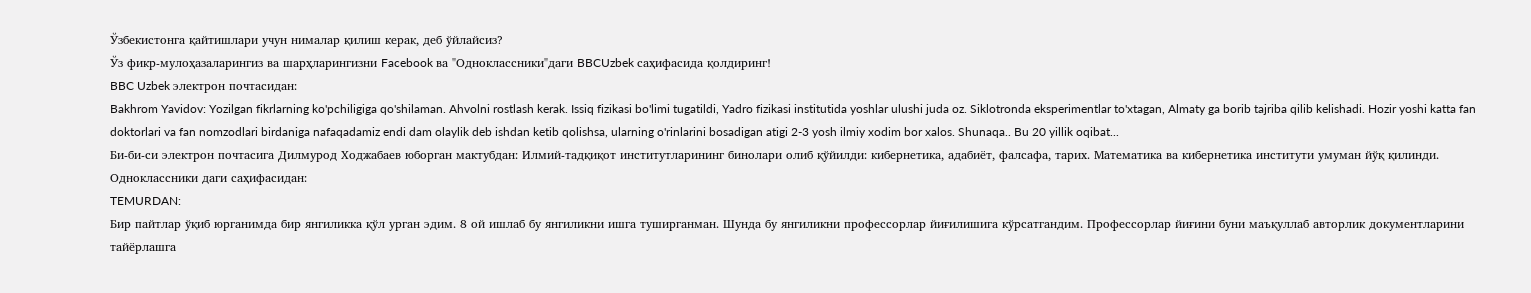Ўзбекистонга қайтишлари учун нималар қилиш керак, деб ўйлайсиз?
Ўз фикр-мулоҳазаларингиз ва шарҳларингизни Facebook ва "Одноклассники"даги BBCUzbek саҳифасида қолдиринг!
BBC Uzbek электрон почтасидан:
Bakhrom Yavidov: Yozilgan fikrlarning ko'pchiligiga qo'shilaman. Ahvolni rostlash kerak. Issiq fizikasi bo'limi tugatildi, Yadro fizikasi institutida yoshlar ulushi juda oz. Siklotronda eksperimentlar to'xtagan, Almaty ga borib tajriba qilib kelishadi. Hozir yoshi katta fan doktorlari va fan nomzodlari birdaniga nafaqadamiz endi dam olaylik deb ishdan ketib qolishsa, ularning o'rinlarini bosadigan atigi 2-3 yosh ilmiy xodim bor xalos. Shunaqa.. Bu 20 yillik oqibat...
Би-би-си электрон почтасига Дилмурод Ходжабаев юборган мактубдан: Илмий-тадқиқот институтларининг бинолари олиб қўйилди: кибернетика, адабиёт, фалсафа, тарих. Математика ва кибернетика институти умуман йўқ қилинди.
Одноклассники даги саҳифасидан:
TEMURDAN:
Бир пайтлар ўқиб юрганимда бир янгиликка қўл урган эдим. 8 ой ишлаб бу янгиликни ишга туширганман. Шунда бу янгиликни профессорлар йиғилишига кўрсатгандим. Профессорлар йиғини буни маъқуллаб авторлик документларини тайёрлашга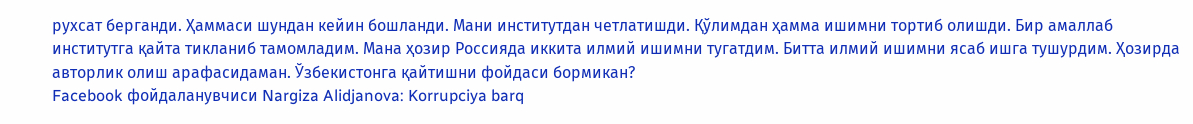рухсат берганди. Ҳаммаси шундан кейин бошланди. Мани институтдан четлатишди. Қўлимдан ҳамма ишимни тортиб олишди. Бир амаллаб институтга қайта тикланиб тамомладим. Мана ҳозир Россияда иккита илмий ишимни тугатдим. Битта илмий ишимни ясаб ишга тушурдим. Ҳозирда авторлик олиш арафасидаман. Ўзбекистонга қайтишни фойдаси бормикан?
Facebook фойдаланувчиси Nargiza Alidjanova: Korrupciya barq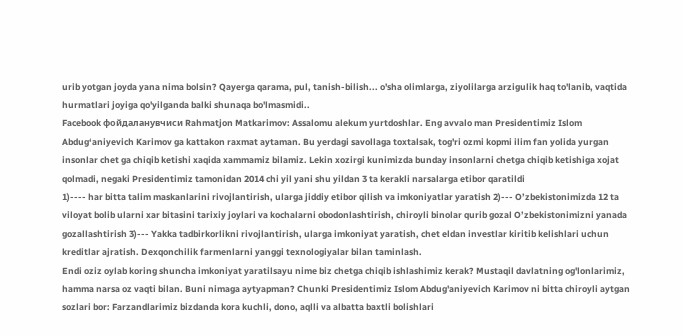urib yotgan joyda yana nima bolsin? Qayerga qarama, pul, tanish-bilish... o'sha olimlarga, ziyolilarga arzigulik haq to'lanib, vaqtida hurmatlari joyiga qo'yilganda balki shunaqa bo'lmasmidi..
Facebook фойдаланувчиси Rahmatjon Matkarimov: Assalomu alekum yurtdoshlar. Eng avvalo man Presidentimiz Islom Abdug‘aniyevich Karimov ga kattakon raxmat aytaman. Bu yerdagi savollaga toxtalsak, tog'ri ozmi kopmi ilim fan yolida yurgan insonlar chet ga chiqib ketishi xaqida xammamiz bilamiz. Lekin xozirgi kunimizda bunday insonlarni chetga chiqib ketishiga xojat qolmadi, negaki Presidentimiz tamonidan 2014 chi yil yani shu yildan 3 ta kerakli narsalarga etibor qaratildi
1)---- har bitta talim maskanlarini rivojlantirish, ularga jiddiy etibor qilish va imkoniyatlar yaratish 2)--- O’zbekistonimizda 12 ta viloyat bolib ularni xar bitasini tarixiy joylari va kochalarni obodonlashtirish, chiroyli binolar qurib gozal O’zbekistonimizni yanada gozallashtirish 3)--- Yakka tadbirkorlikni rivojlantirish, ularga imkoniyat yaratish, chet eldan investlar kiritib kelishlari uchun kreditlar ajratish. Dexqonchilik farmenlarni yanggi texnologiyalar bilan taminlash.
Endi oziz oylab koring shuncha imkoniyat yaratilsayu nime biz chetga chiqib ishlashimiz kerak? Mustaqil davlatning og'lonlarimiz, hamma narsa oz vaqti bilan. Buni nimaga aytyapman? Chunki Presidentimiz Islom Abdug'aniyevich Karimov ni bitta chiroyli aytgan sozlari bor: Farzandlarimiz bizdanda kora kuchli, dono, aqlli va albatta baxtli bolishlari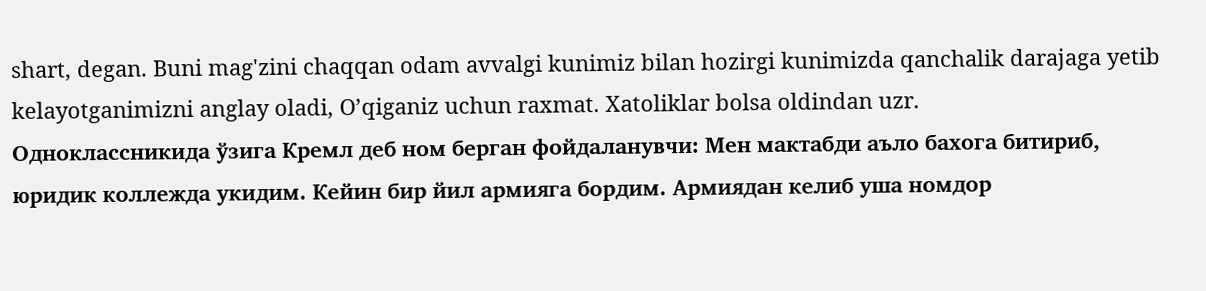shart, degan. Buni mag'zini chaqqan odam avvalgi kunimiz bilan hozirgi kunimizda qanchalik darajaga yetib kelayotganimizni anglay oladi, O’qiganiz uchun raxmat. Xatoliklar bolsa oldindan uzr.
Одноклассникида ўзига Кремл деб ном берган фойдаланувчи: Мен мактабди аъло бахога битириб, юридик коллежда укидим. Кейин бир йил армияга бордим. Армиядан келиб уша номдор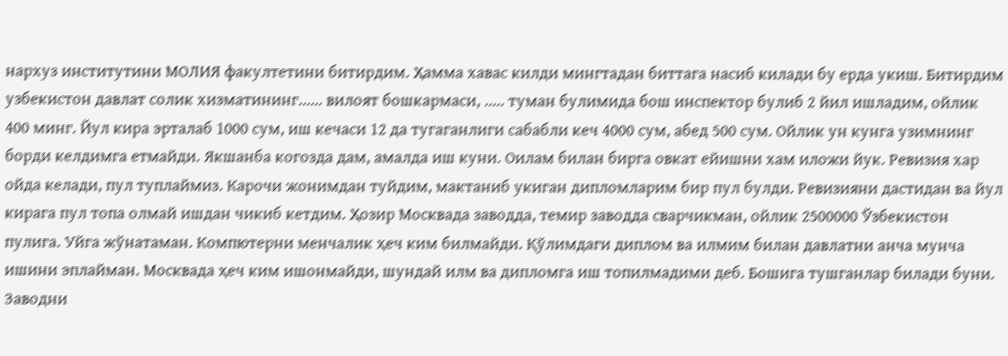нархуз институтини МОЛИЯ факултетини битирдим. Ҳамма хавас килди мингтадан биттага насиб килади бу ерда укиш. Битирдим узбекистон давлат солик хизматининг...... вилоят бошкармаси, ..... туман булимида бош инспектор булиб 2 йил ишладим, ойлик 400 минг. Йул кира эрталаб 1000 сум, иш кечаси 12 да тугаганлиги сабабли кеч 4000 сум, абед 500 сум. Ойлик ун кунга узимнинг борди келдимга етмайди. Якшанба когозда дам, амалда иш куни. Оилам билан бирга овкат ейишни хам иложи йук. Ревизия хар ойда келади, пул туплаймиз. Карочи жонимдан туйдим, мактаниб укиган дипломларим бир пул булди. Ревизияни дастидан ва йул кирага пул топа олмай ишдан чикиб кетдим. Ҳозир Москвада заводда, темир заводда сварчикман, ойлик 2500000 Ўзбекистон пулига. Уйга жўнатаман. Компютерни менчалик ҳеч ким билмайди. Қўлимдаги диплом ва илмим билан давлатни анча мунча ишини эплайман. Москвада ҳеч ким ишонмайди, шундай илм ва дипломга иш топилмадими деб. Бошига тушганлар билади буни. Заводни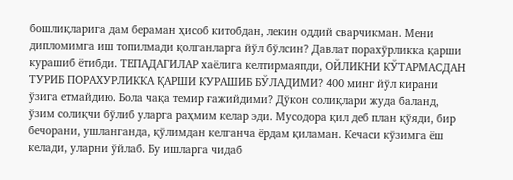бошлиқларига дам бераман ҳисоб китобдан, лекин оддий сварчикман. Мени дипломимга иш топилмади қолганларга йўл бўлсин? Давлат порахўрликка қарши курашиб ётибди. ТЕПАДАГИЛАР хаёлига келтирмаяпди, ОЙЛИКНИ КЎТАРМАСДАН ТУРИБ ПОРАХУРЛИККА ҚАРШИ КУРАШИБ БЎЛАДИМИ? 400 минг йўл кирани ўзига етмайдию. Бола чақа темир ғажийдими? Дўкон солиқлари жуда баланд, ўзим солиқчи бўлиб уларга раҳмим келар эди. Мусодора қил деб план қўяди, бир бечорани, ушланганда, қўлимдан келганча ёрдам қиламан. Кечаси кўзимга ёш келади, уларни ўйлаб. Бу ишларга чидаб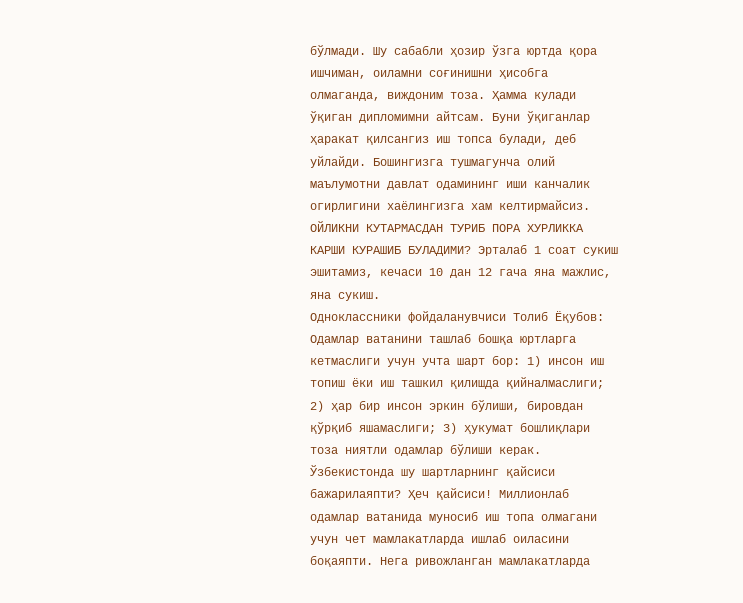бўлмади. Шу сабабли ҳозир ўзга юртда қора ишчиман, оиламни соғинишни ҳисобга олмаганда, виждоним тоза. Ҳамма кулади ўқиган дипломимни айтсам. Буни ўқиганлар ҳаракат қилсангиз иш топса булади, деб уйлайди. Бошингизга тушмагунча олий маълумотни давлат одамининг иши канчалик огирлигини хаёлингизга хам келтирмайсиз. ОЙЛИКНИ КУТАРМАСДАН ТУРИБ ПОРА ХУРЛИККА КАРШИ КУРАШИБ БУЛАДИМИ? Эрталаб 1 соат сукиш эшитамиз, кечаси 10 дан 12 гача яна мажлис, яна сукиш.
Одноклассники фойдаланувчиси Толиб Ёқубов: Одамлар ватанини ташлаб бошқа юртларга кетмаслиги учун учта шарт бор: 1) инсон иш топиш ёки иш ташкил қилишда қийналмаслиги; 2) ҳар бир инсон эркин бўлиши, бировдан қўрқиб яшамаслиги; 3) ҳукумат бошлиқлари тоза ниятли одамлар бўлиши керак. Ўзбекистонда шу шартларнинг қайсиси бажарилаяпти? Ҳеч қайсиси! Миллионлаб одамлар ватанида муносиб иш топа олмагани учун чет мамлакатларда ишлаб оиласини боқаяпти. Нега ривожланган мамлакатларда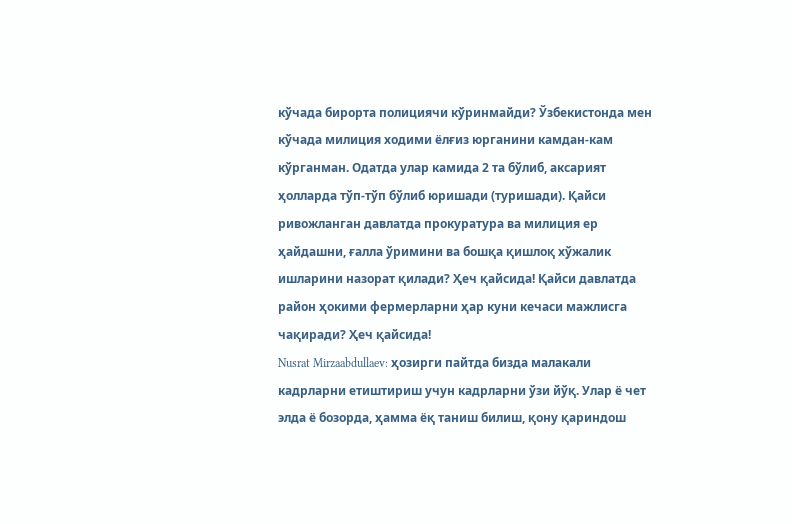кўчада бирорта полициячи кўринмайди? Ўзбекистонда мен кўчада милиция ходими ёлғиз юрганини камдан-кам кўрганман. Одатда улар камида 2 та бўлиб, аксарият ҳолларда тўп-тўп бўлиб юришади (туришади). Қайси ривожланган давлатда прокуратура ва милиция ер ҳайдашни, ғалла ўримини ва бошқа қишлоқ хўжалик ишларини назорат қилади? Ҳеч қайсида! Қайси давлатда район ҳокими фермерларни ҳар куни кечаси мажлисга чақиради? Ҳеч қайсида!
Nusrat Mirzaabdullaev: ҳозирги пайтда бизда малакали кадрларни етиштириш учун кадрларни ўзи йўқ. Улар ё чет элда ё бозорда, ҳамма ёқ таниш билиш, қону қариндош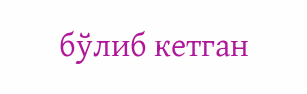бўлиб кетган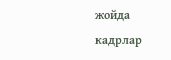жойда кадрлар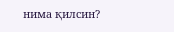нима қилсин?